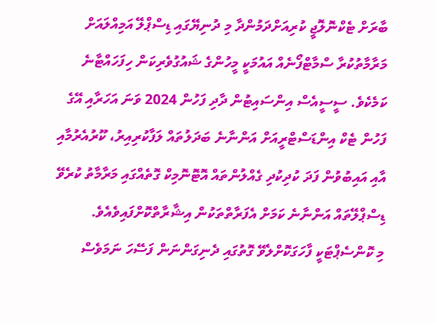ބާރަށް ޓެކްނޮލޮޖީ ކުރިއަށްދަމުންދާ މި ދުނިޔޭގައި ޑިސްޕްލޭ އަމިއްލައަށް މަރާމާތުކުރާ ސްމާޓްފޯނެއް އައުމަކީ މީހުންގެ ޝައުގުވެރިކަން ހިފަހައްޓާނެ ކަމެކެވެ. ސީސީއެސް އިންސައިޓުން ދާދި ފަހުން 2024 ވަނަ އަހަރާއި އޭގެ ފަހުން ޓެކް އިންޑަސްޓްރީއަށް އަންނާނެ ބަދަލުތައް ލަފާކުރިއިރު، ކޫރުއެރުމާއި އާއި އައިބުވުން ފަދަ ކުދިކުދި ގެއްލުންތައް އޮޓޮނޮމިކް ގޮތެއްގައި މަރާމާތު ކުރެވޭ ޑިސްޕްލޭތައް އަންނާނެ ކަމަށް އެފަރާތްތަކުން އިޝާރާތްކޮށްފައިވެއެވެ.
މި ކޮންސެޕްޓަކީ ފާހަގަކޮށްލެވޭ ގޮތުގައި ދެނިގަންނަން ފަސޭހަ ނަމަވެސް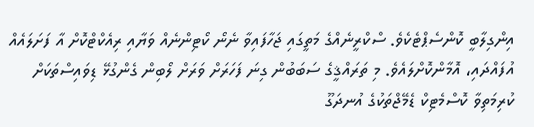އިންގިލާބީ ކޮންސެޕްޓެކެވެ. ސްކްރީނެއްގެ މަތީގައި ޖަހާފައިވާ ނެނޯ ކޯޓިންނެއް ވަޔާއި ރިއެކްޓްކޮށް އާ ފަށަލައެއް އުފައްދައި، އޮމާންކޮށްލައެވެ. މި ތަރައްޤީގެ ސަބަބުން ގިނަ ފަހަރަށް ވަރަށް ލޯބިން ގެންގުޅޭ ޑިވައިސްތަކަށް ކުރިމަތިވާ ކޮސްމެޓިކް ޑެމޭޖްތަކުގެ އުނދަގޫ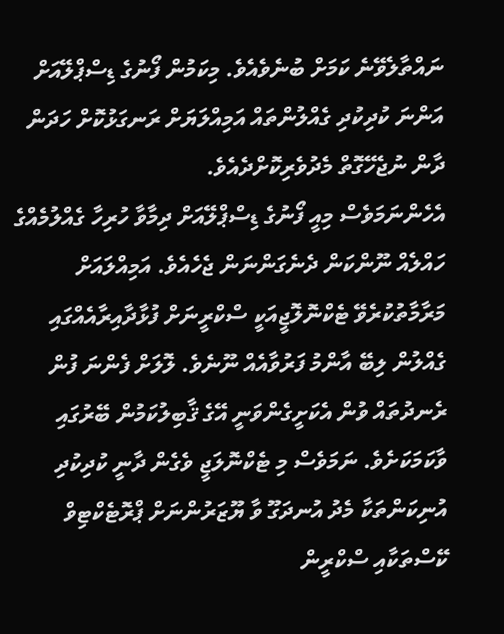ނައްތާލެވޭނެ ކަމަށް ބުނެވެއެވެ. މިކަމުން ފޯނުގެ ޑިސްޕްލޭއަށް އަންނަ ކުދިކުދި ގެއްލުންތައް އަމިއްލަޔަށް ރަނގަޅުކޮށް ހަދަން ދާން ނުޖެހޭގޮތް މެދުވެރިކޮށްދެއެވެ.
އެހެންނަމަވެސް މިއީ ފޯނުގެ ޑިސްޕްލޭއަށް ދިމާވާ ހުރިހާ ގެއްލުމެއްގެ ހައްލެއް ނޫންކަން ދެނެގަންނަން ޖެހެއެވެ. އަމިއްލައަށް މަރާމާތުކުރެވޭ ޓެކްނޮލޮޖީއަކީ ސްކްރީނަށް ފުޅާދާއިރާއެއްގައި ގެއްލުން ލިބޭ އާންމު ފަރުވާއެއް ނޫނެވެ. ލޮލަށް ފެންނަ ފުން ރެނދުތައް ވުން އެކަށީގެންވަނީ އޭގެ ޤާބިލުކަމުން ބޭރުގައި ވާކަމަކަށެވެ. ނަމަވެސް މި ޓެކްނޮލަޖީ ވެގެން ދާނީ ކުދިކުދި އުނިކަންތަކާ މެދު އުނދަގޫ ވާ ޔޫޒަރުންނަށް ޕްރޮޓެކްޓިވް ކޭސްތަކާއި ސްކްރީން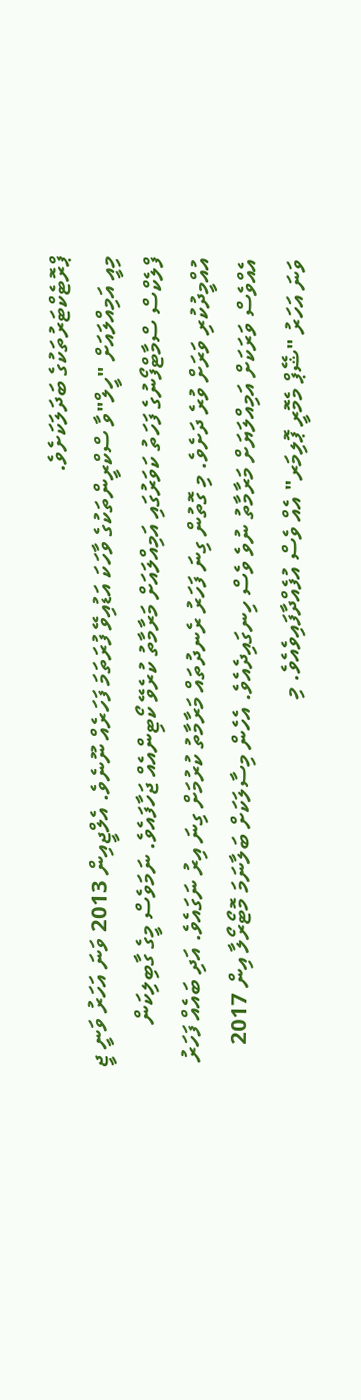ޕްރޮޓެކްޓަރުތަކުގެ ބަދަލަކަށެވެ.
މިއީ އަމިއްލައަށް "ހީލް"ވާ ސްކްރީންތަކުގެ ވާހަކަ އަޑުއިވޭ ފުރަތަމަ ފަހަރެއް ނޫނެވެ. އެލްޖީއިން 2013 ވަނަ އަހަރު ވަނީ ޖީ ފްލެކްސް ސްމާޓްފޯނުގެ ފަހަތު ކަވަރުގައި އަމިއްލައަށް މަރާމާތު ކުރެވޭ ކޯޓިންއެއް ޖަހާފައެވެ. ނަމަވެސް މީގެ ގާބިލިކަން އުއްމީދުކުރި ވަރަށް ވުރެ ދަށެވެ. މި ގޮތުން ގިނަ ފަހަރު ރެނދުތައް މަރާމާތު ކުރުމަށް ގިނަ އިރު ނަގައެވެ. އަދި ބައެއް ފަހަރު އެއްވެސް ވަރަކަށް އަމިއްލަޔަށް މަރާމާތު ނުވެ ވެސް ހިނގައިދެއެވެ. އެހެން މިސާލަކަށް ބަލާނަމަ މޮޓޯރޯލާ އިން 2017 ވަނަ އަހަރު "ޝޭޕް މެމޮރީ ޕޮލިމަރ" އެއް ވެސް އުފެއްދާފައިވެއެވެ. މި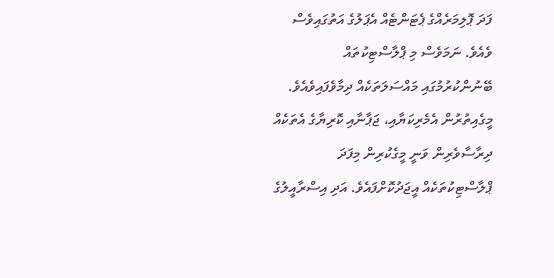ފަދަ ޕޮލިމަރެއްގެ ޕެޓަންޓެއް އެޕަލުގެ އަތުގައިވެސް ވެއެވެ. ނަމަވެސް މި ޕްލާސްޓިކުތައް ބޭނުންކުރުމުގައި މައްސަލަތަކެއް ދިމާވެފައިވެއެވެ.
މީގެއިތުރުން އެމެރިކަޔާއި، ޖަޕާނާއި ކޮރިޔާގެ އެތަކެއް ދިރާސާވެރިން ވަނީ މީގެކުރިން މިފަދަ ޕްލާސްޓިކުތަކެއް އީޖަދުކޮށްފައެވެ. އަދި އިސްރާއީލުގެ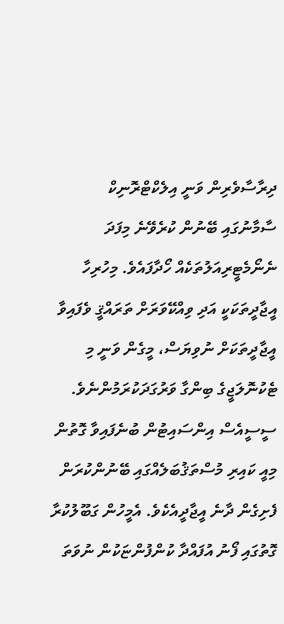ދިރާސާވެރިން ވަނީ އިލެކްޓްރޮނިކް ސާމާނުގައި ބޭނުން ކުރެވޭނެ މިފަދަ ނެނޯމެޓީރިއަލުތަކެއް ހޯދާފައެވެ. މިހުރިހާ އީޖާދީތަކަކީ އަދި ވިއްކޭވަރަށް ތަރައްޤީ ވެފައިވާ އީޖާދީތަކަށް ނުވިޔަސް، މީގެން ވަނީ މި ޓެކުނޮލަޖީގެ ބިންގާ ވަރުގަދަކުރަމުންނެވެ.
ސީސީއެސް އިންސައިޓުން ބުނެފައިވާ ގޮތުން މިއީ ކައިރި މުސްތަޤުބަލެއްގައި ބޭނުންކުރަން ފެށިގެން ދާނެ އީޖާދީއެކެވެ. އެމީހުން ގަބޫލުކުރާ ގޮތުގައި ފޯނު އުފައްދާ ކުންފުންޏަކުން ނުވަތަ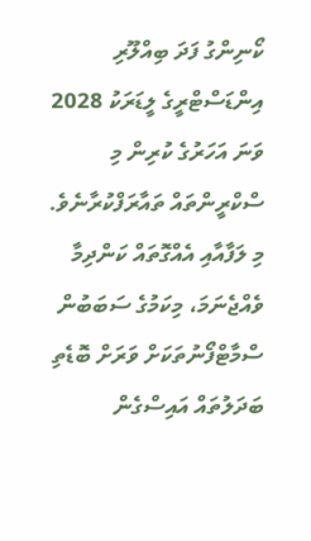ކޯނިންގު ފަދަ ބިއްލޫރި އިންޑަސްޓްރީގެ ލީޑަރަކު 2028 ވަނަ އަހަރުގެ ކުރިން މި ސްކްރީންތައް ތައާރަފްކުރާނެވެ.
މި ލަފާއާއި އެއްގޮތައް ކަންދިމާ ވެއްޖެނަމަ، މިކަމުގެ ސަބަބުން ސްމާޓްފޯނުތަކަށް ވަރަށް ބޮޑެތި ބަދަލުތައް އައިސްގެން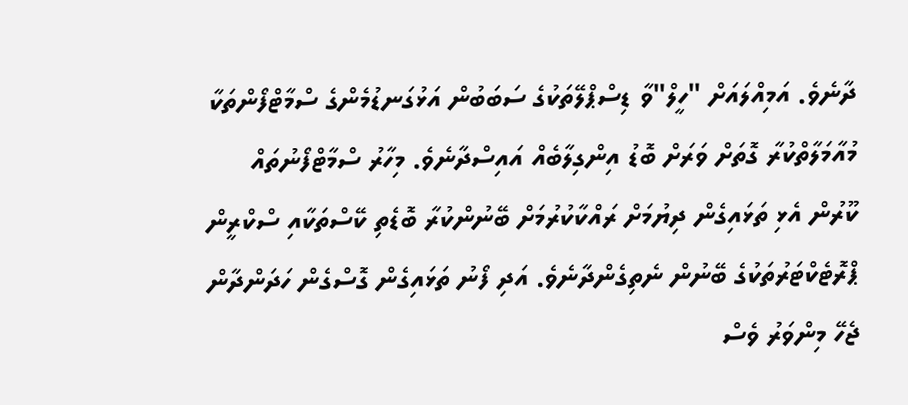ދާނެވެ. އަމިއްލައަށް "ހީލް"ވާ ޑިސްޕްލޭތަކުގެ ސަބަބުން އަޅުގަނޑުމެންގެ ސްމާޓްފޯންތަކާ މުއާމަލާތްކުރާ ގޮތަށް ވަރަށް ބޮޑު އިންގިލާބެއް އައިސްދާނެވެ. މިހާރު ސްމާޓްފޯނުތައް ކޫރުން އެޅި ތަޅައިގެން ދިޔުމަށް ރައްކާކުރުމަށް ބޭނުންކުރާ ބޮޑެތި ކޭސްތަކާއި ސްކްރީން ޕްރޮޓެކްޓަރުތަކުގެ ބޭނުން ނެތިގެންދާނެވެ. އަދި ފޯނު ތަޅައިގެން ގޮސްގެން ހަދަންދާން ޖެހޭ މިންވަރު ވެސް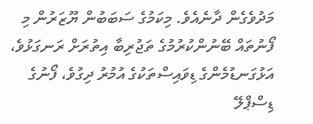މަދުވެގެން ދާނެއެވެ. މިކަމުގެ ސަބަބުން ޔޫޒަރުން މި ފޯނުތައް ބޭނުންކުރުމުގެ ތަޖުރިބާ އިތުރަށް ރަނގަޅުވެ، އަޅުގަނޑުމެންގެ ޑިވައިސްތަކުގެ އުމުރު ދިގުވެ، ފޯނުގެ ޑިސްޕްލޭ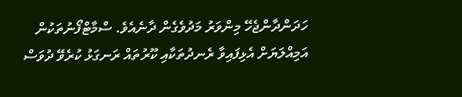ހަދަންދާންޖެހޭ މިންވަރު މަދުވެގެން ދާނެއެވެ. ސްމާޓްފޯނުތަކުން އަމިއްލަޔަށް އެޅިފައިވާ ރެނދުތަކާއި ކޫރުތައް ރަނގަޅު ކުރެވޭ ދުވަސް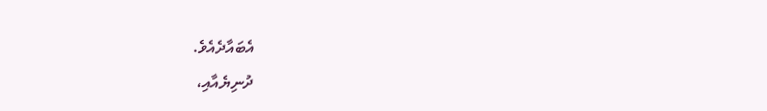އެބައާދެއެވެ.
ދުނިޔެއާއި،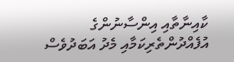ކާއިނާތާއި އިންސާނުންގެ އުފެއްދުންތެރިކަމާއި މެދު އަބަދުވެސް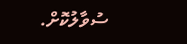ސުވާލުކޮށް.